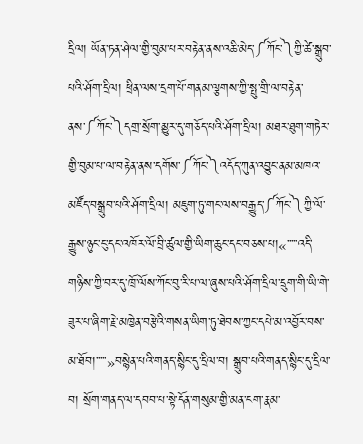དྲིལ། ཡོན་ཏན་ཤེལ་གྱི་བུམ་པར་བརྟེན་ནས་འཆི་མེད་༼ཀོང་༽ཀྱི་ཚེ་སྒྲུབ་པའི་ཤོག་དྲིལ། ཕྲིན་ལས་དྲག་པོ་གནམ་ལྕགས་ཀྱི་སྤུ་གྲི་ལ་བརྟེན་ནས་༼ཀོང་༽དགྲ་སྲོག་མྱུར་དུ་གཅོད་པའི་ཤོག་དྲིལ། མཐར་ཐུག་གཏེར་གྱི་བུམ་པ་ལ་བརྟེན་ནས་དགོས་༼ཀོང་༽འདོད་ཀུན་འབྱུང་ནམ་མཁའ་མཛོད་བསྒྲུབ་པའི་ཤོག་དྲིལ། མཇུག་ཏུ་གང་ལས་བརྒྱུད་༼ཀོང་༽ཀྱི་ལོ་རྒྱུས་ཉུང་ངུ་དང་འཁོར་ལོ་བྲི་ཚུལ་གྱི་ཡིག་ཆུང་དང་བཅས་པ།«་་་་་འདི་གཉིས་ཀྱི་བར་དུ་ཁྲོ་ལོས་ཀོང་བུ་རི་པ་ལ་ཞུས་པའི་ཤོག་དྲིལ་དྲུག་གི་ཡི་གེ་ཟུར་པ་ཞིག་རྗེ་མཁྱེན་བརྩེའི་གསན་ཡིག་ཏུ་ཐེབས་ཀྱང་དཔེ་མ་འབྱོར་བས་མ་ཐོབ།་་་་་»བསྙེན་པའི་གནད་སྙིང་དུ་དྲིལ་བ། སྒྲུབ་པའི་གནད་སྙིང་དུ་དྲིལ་བ། སྲོག་གནད་ལ་དབབ་པ་སྟེ་དོན་གསུམ་གྱི་མན་ངག་རྣམ་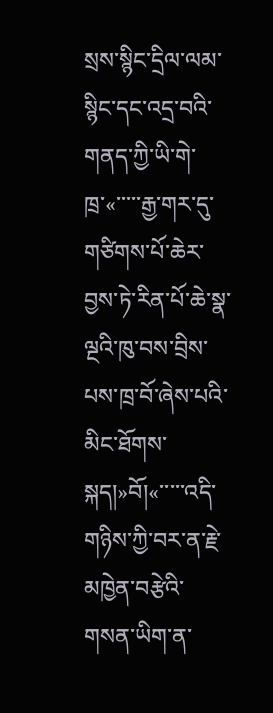སྲས་སྙིང་དྲིལ་ལམ་སྙིང་དང་འདྲ་བའི་གནད་ཀྱི་ཡི་གེ་ཁྲ་«་་་་་རྒྱ་གར་དུ་གཙིགས་པོ་ཆེར་བྱས་ཏེ་རིན་པོ་ཆེ་སྣ་ལྔའི་ཁུ་བས་བྲིས་པས་ཁྲ་བོ་ཞེས་པའི་མིང་ཐོགས་སྐད།»བོ།«་་་་་འདི་གཉིས་ཀྱི་བར་ན་རྗེ་མཁྱེན་བརྩེའི་གསན་ཡིག་ན་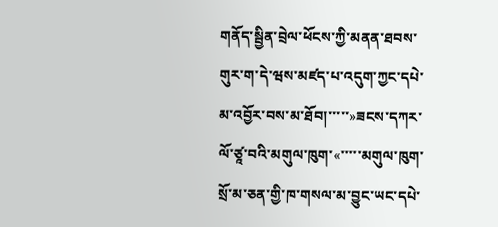གནོད་སྦྱིན་བྲེལ་ཕོངས་ཀྱི་མནན་ཐབས་གུར་ག་དེ་ཝས་མཛད་པ་འདུག་ཀྱང་དཔེ་མ་འབྱོར་བས་མ་ཐོབ།་་་་་»ཟངས་དཀར་ལོ་ཙཱ་བའི་མགུལ་ཁུག་«་་་་་མགུལ་ཁུག་སྲོ་མ་ཅན་གྱི་ཁ་གསལ་མ་བྱུང་ཡང་དཔེ་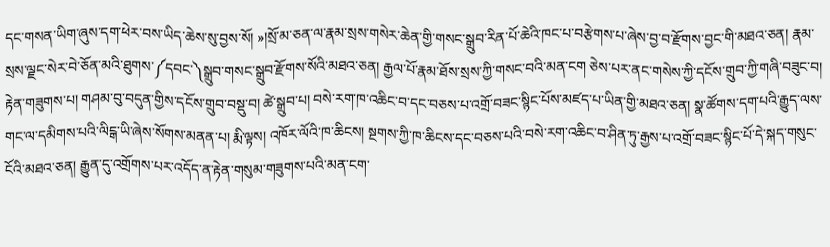དང་གསན་ཡིག་ཞུས་དག་ཕེར་བས་ཡིད་ཆེས་སུ་བྱས་སོ། »།སྲོ་མ་ཅན་ལ་རྣམ་སྲས་གསེར་ཆེན་གྱི་གསང་སྒྲུབ་རིན་པོ་ཆེའི་ཁང་པ་བརྩེགས་པ་ཞེས་བྱ་བ་རྫོགས་བྱང་གི་མཐའ་ཅན། རྣམ་སྲས་ལྗང་སེར་བེ་ཅོན་མའི་ཐུགས་༼དབང་༽སྒྲུབ་གསང་སྒྲུབ་རྫོགས་སོའི་མཐའ་ཅན། རྒྱལ་པོ་རྣམ་ཐོས་སྲས་ཀྱི་གསང་བའི་མན་ངག ཅེས་པར་ནང་གསེས་ཀྱི་དངོས་གྲུབ་ཀྱི་གཞི་བཟུང་བ། རྟེན་གཟུགས་པ། གཤམ་བུ་བདུན་གྱིས་དངོས་གྲུབ་བསྡུ་བ། ཚེ་སྒྲུབ་པ། བསེ་རག་ཁ་འཆིང་བ་དང་བཅས་པ་འགྲོ་བཟང་སྙིང་པོས་མཛད་པ་ཡིན་གྱི་མཐའ་ཅན། སྣ་ཚོགས་དག་པའི་རྒྱུད་ལས་གང་ལ་དམིགས་པའི་ལིངྒ་ཡི་ཞེས་སོགས་མནན་པ། རྨི་ལྟས། འཁོར་ལོའི་ཁ་ཆིངས། སྔགས་ཀྱི་ཁ་ཆིངས་དང་བཅས་པའི་བསེ་རག་འཆིང་བ་ཤིན་ཏུ་རྒྱས་པ་འགྲོ་བཟང་སྙིང་པོ་དེ་སྐད་གསུང་ངོའི་མཐའ་ཅན། རྒྱུན་དུ་འགྲོགས་པར་འདོད་ན་རྟེན་གསུམ་གཟུགས་པའི་མན་ངག་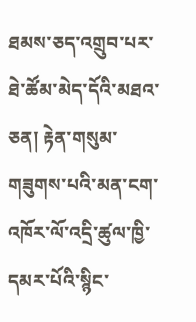ཐམས་ཅད་འགྲུབ་པར་ཐེ་ཚོམ་མེད་དོའི་མཐའ་ཅན། རྟེན་གསུམ་གཟུགས་པའི་མན་ངག་འཁོར་ལོ་འདྲི་ཚུལ་ཁྱི་དམར་པོའི་སྙིང་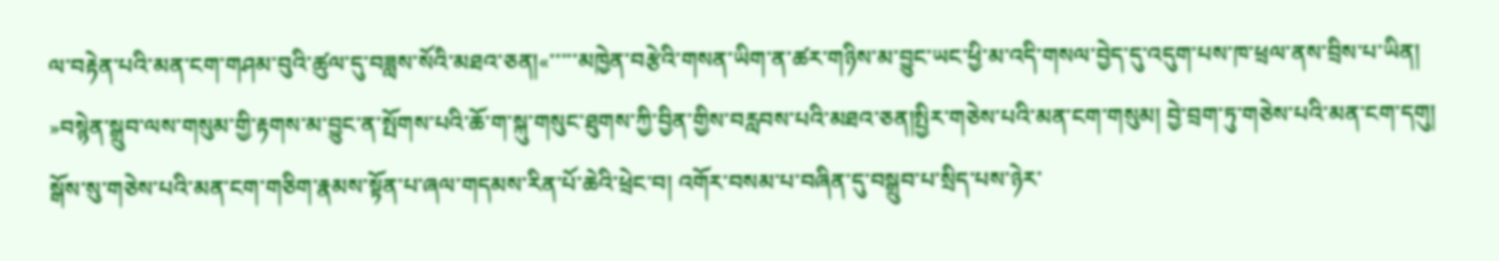ལ་བརྟེན་པའི་མན་ངག་གཤམ་བུའི་ཚུལ་དུ་བཟླས་སོའི་མཐའ་ཅན།«་་་་་མཁྱེན་བརྩེའི་གསན་ཡིག་ན་ཚར་གཉིས་མ་བྱུང་ཡང་ཕྱི་མ་འདི་གསལ་བྱེད་དུ་འདུག་པས་ཁ་ཕྲལ་ནས་བྲིས་པ་ཡིན། »བསྙེན་སྒྲུབ་ལས་གསུམ་གྱི་རྟགས་མ་བྱུང་ན་སྤོགས་པའི་ཆོ་ག་སྐུ་གསུང་ཐུགས་ཀྱི་བྱིན་གྱིས་བརླབས་པའི་མཐའ་ཅན།སྤྱིར་གཅེས་པའི་མན་ངག་གསུམ། བྱེ་བྲག་ཏུ་གཅེས་པའི་མན་ངག་དགུ། སྒོས་སུ་གཅེས་པའི་མན་ངག་གཅིག་རྣམས་སྟོན་པ་ཞལ་གདམས་རིན་པོ་ཆེའི་ཕྲེང་བ། འགོར་བསམ་པ་བཞིན་དུ་བསྒྲུབ་པ་སྲིད་པས་ཉེར་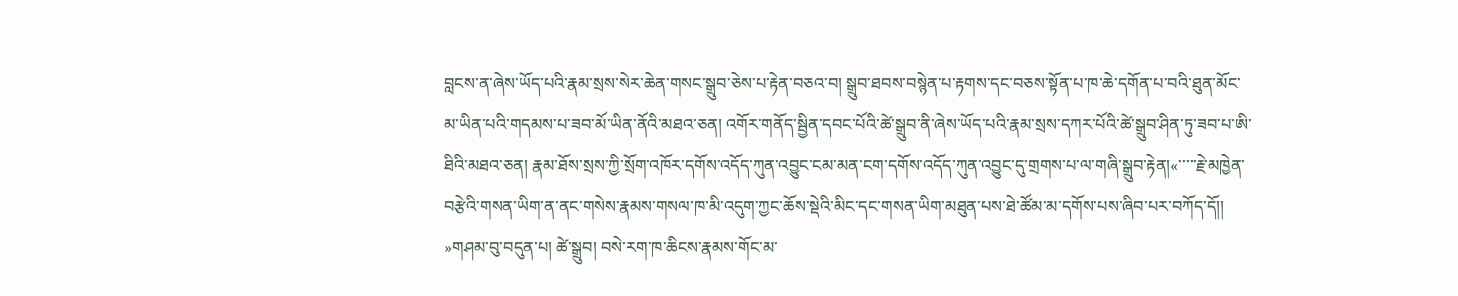བླངས་ན་ཞེས་ཡོད་པའི་རྣམ་སྲས་སེར་ཆེན་གསང་སྒྲུབ་ཅེས་པ་རྟེན་བཅའ་བ། སྒྲུབ་ཐབས་བསྙེན་པ་རྟགས་དང་བཅས་སྟོན་པ་ཁ་ཆེ་དགོན་པ་བའི་ཐུན་མོང་མ་ཡིན་པའི་གདམས་པ་ཟབ་མོ་ཡིན་ནོའི་མཐའ་ཅན། འགོར་གནོད་སྦྱིན་དབང་པོའི་ཚེ་སྒྲུབ་ནི་ཞེས་ཡོད་པའི་རྣམ་སྲས་དཀར་པོའི་ཚེ་སྒྲུབ་ཤིན་ཏུ་ཟབ་པ་ཨི་ཐིའི་མཐའ་ཅན། རྣམ་ཐོས་སྲས་ཀྱི་སྲོག་འཁོར་དགོས་འདོད་ཀུན་འབྱུང་ངམ་མན་ངག་དགོས་འདོད་ཀུན་འབྱུང་དུ་གྲགས་པ་ལ་གཞི་སྒྲུབ་རྟེན།«་་་་་རྗེ་མཁྱེན་བརྩེའི་གསན་ཡིག་ན་ནང་གསེས་རྣམས་གསལ་ཁ་མི་འདུག་ཀྱང་ཆོས་སྡེའི་མིང་དང་གསན་ཡིག་མཐུན་པས་ཐེ་ཚོམ་མ་དགོས་པས་ཞིབ་པར་བཀོད་དོ།། »གཤམ་བུ་བདུན་པ། ཚེ་སྒྲུབ། བསེ་རག་ཁ་ཆིངས་རྣམས་གོང་མ་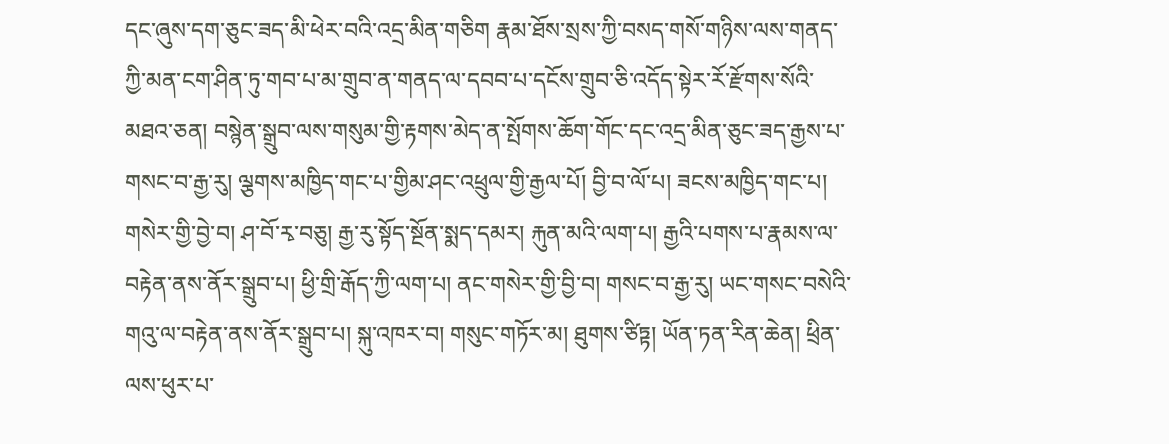དང་ཞུས་དག་ཅུང་ཟད་མི་ཕེར་བའི་འདྲ་མིན་གཅིག རྣམ་ཐོས་སྲས་ཀྱི་བསད་གསོ་གཉིས་ལས་གནད་ཀྱི་མན་ངག་ཤིན་ཏུ་གབ་པ་མ་གྲུབ་ན་གནད་ལ་དབབ་པ་དངོས་གྲུབ་ཅི་འདོད་སྟེར་རོ་རྫོགས་སོའི་མཐའ་ཅན། བསྙེན་སྒྲུབ་ལས་གསུམ་གྱི་རྟགས་མེད་ན་སྤོགས་ཆོག་གོང་དང་འདྲ་མིན་ཅུང་ཟད་རྒྱས་པ་གསང་བ་རྒྱ་རུ། ལྕགས་མཁྱིད་གང་པ་གྱིམ་ཤང་འཕྲུལ་གྱི་རྒྱལ་པོ། བྱི་བ་ལོ་པ། ཟངས་མཁྱིད་གང་པ། གསེར་གྱི་བྱེ་བ། ཤ་བོ་རྭ་བཅུ། རྒྱ་རུ་སྟོད་སྔོན་སྨད་དམར། རྐུན་མའི་ལག་པ། རྒྱའི་པགས་པ་རྣམས་ལ་བརྟེན་ནས་ནོར་སྒྲུབ་པ། ཕྱི་གྲི་རྒོད་ཀྱི་ལག་པ། ནང་གསེར་གྱི་བྱི་བ། གསང་བ་རྒྱ་རུ། ཡང་གསང་བསེའི་གའུ་ལ་བརྟེན་ནས་ནོར་སྒྲུབ་པ། སྐུ་འཁར་བ། གསུང་གཏོར་མ། ཐུགས་ཙིཏྟ། ཡོན་ཏན་རིན་ཆེན། ཕྲིན་ལས་ཕུར་པ་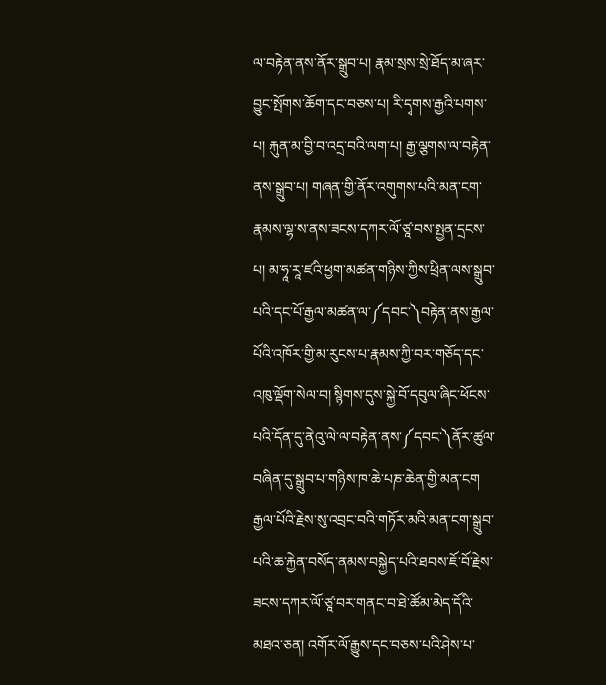ལ་བརྟེན་ནས་ནོར་སྒྲུབ་པ། རྣམ་སྲས་སྲེ་ཐོད་མ་ཞར་བྱུང་སྤོགས་ཆོག་དང་བཅས་པ། རི་དྭགས་རྒྱའི་པགས་པ། རྐུན་མ་བྱི་བ་འདྲ་བའི་ལག་པ། རྒྱ་ལྕགས་ལ་བརྟེན་ནས་སྒྲུབ་པ། གཞན་གྱི་ནོར་འགུགས་པའི་མན་ངག་རྣམས་ལྷ་ས་ནས་ཟངས་དཀར་ལོ་ཙཱ་བས་སྤྱན་དྲངས་པ། མ་ཧཱ་རཱ་ཛའི་ཕྱག་མཚན་གཉིས་ཀྱིས་ཕྲིན་ལས་སྒྲུབ་པའི་དང་པོ་རྒྱལ་མཚན་ལ་༼དབང་༽བརྟེན་ནས་རྒྱལ་པོའི་འཁོར་གྱི་མ་རུངས་པ་རྣམས་ཀྱི་བར་གཅོད་དང་འཁུ་ལྡོག་སེལ་བ། སྙིགས་དུས་སྐྱེ་བོ་དབུལ་ཞིང་ཕོངས་པའི་དོན་དུ་ནེའུ་ལེ་ལ་བརྟེན་ནས་༼དབང་༽ནོར་ཚུལ་བཞིན་དུ་སྒྲུབ་པ་གཉིས་ཁ་ཆེ་པཎ་ཆེན་གྱི་མན་ངག རྒྱལ་པོའི་རྗེས་སུ་འབྲང་བའི་གཏོར་མའི་མན་ངག་སྒྲུབ་པའི་ཆ་རྐྱེན་བསོད་ནམས་བསྐྱེད་པའི་ཐབས་ཇོ་བོ་རྗེས་ཟངས་དཀར་ལོ་ཙཱ་བར་གནང་བ་ཐེ་ཚོམ་མེད་དོའི་མཐའ་ཅན། འགོར་ལོ་རྒྱུས་དང་བཅས་པའི་ཤེས་པ་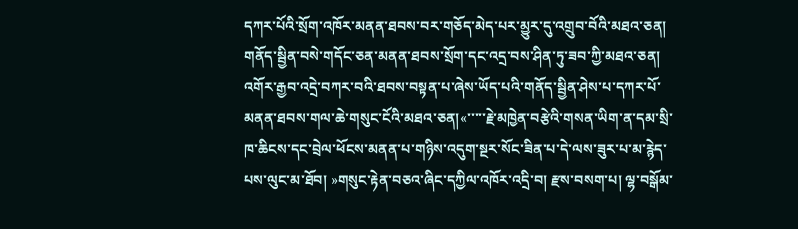དཀར་པོའི་སྲོག་འཁོར་མནན་ཐབས་བར་གཅོད་མེད་པར་མྱུར་དུ་འགྲུབ་བོའི་མཐའ་ཅན། གནོད་སྦྱིན་བསེ་གདོང་ཅན་མནན་ཐབས་སྲོག་དང་འདྲ་བས་ཤིན་ཏུ་ཟབ་ཀྱི་མཐའ་ཅན། འགོར་རྒྱབ་འདྲེ་བཀར་བའི་ཐབས་བསྟན་པ་ཞེས་ཡོད་པའི་གནོད་སྦྱིན་ཤེས་པ་དཀར་པོ་མནན་ཐབས་གལ་ཆེ་གསུང་ངོའི་མཐའ་ཅན།«་་་་་རྗེ་མཁྱེན་བརྩེའི་གསན་ཡིག་ན་དམ་སྲི་ཁ་ཆིངས་དང་བྲེལ་ཕོངས་མནན་པ་གཉིས་འདུག་སྔར་སོང་ཟིན་པ་དེ་ལས་ཟུར་པ་མ་རྙེད་པས་ལུང་མ་ཐོབ། »གསུང་རྟེན་བཅའ་ཞིང་དཀྱིལ་འཁོར་འདྲི་བ། རྫས་བསག་པ། ལྷ་བསྒོམ་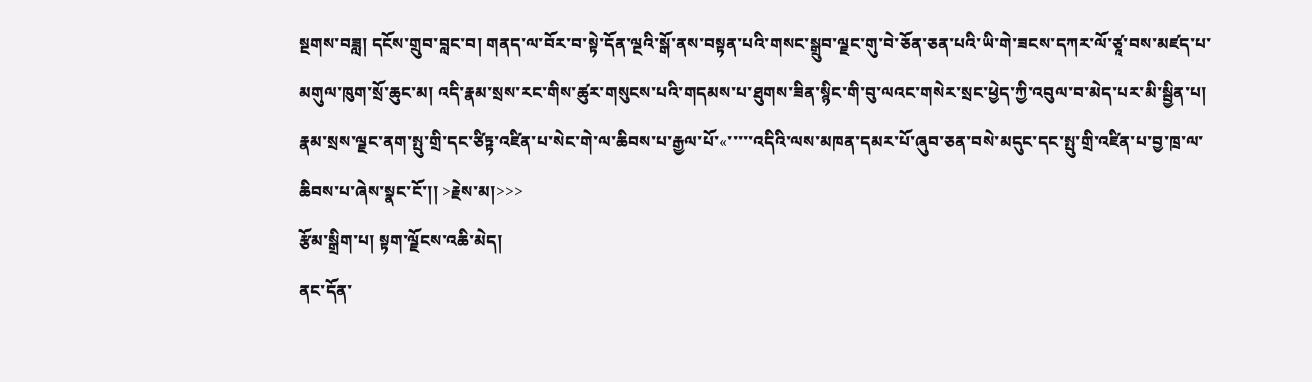སྔགས་བཟླ། དངོས་གྲུབ་བླང་བ། གནད་ལ་བོར་བ་སྟེ་དོན་ལྔའི་སྒོ་ནས་བསྟན་པའི་གསང་སྒྲུབ་ལྗང་གུ་བེ་ཅོན་ཅན་པའི་ཡི་གེ་ཟངས་དཀར་ལོ་ཙཱ་བས་མཛད་པ་མགུལ་ཁུག་སྲོ་ཆུང་མ། འདི་རྣམ་སྲས་རང་གིས་ཚུར་གསུངས་པའི་གདམས་པ་ཐུགས་ཟིན་སྙིང་གི་བུ་ལའང་གསེར་སྲང་ཕྱེད་ཀྱི་འབུལ་བ་མེད་པར་མི་སྦྱིན་པ། རྣམ་སྲས་ལྗང་ནག་སྤུ་གྲི་དང་ཙིཏྟ་འཛིན་པ་སེང་གེ་ལ་ཆིབས་པ་རྒྱལ་པོ་«་་་་་འདིའི་ལས་མཁན་དམར་པོ་ཞུབ་ཅན་བསེ་མདུང་དང་སྤུ་གྲི་འཛིན་པ་བྱ་ཁྲ་ལ་ཆིབས་པ་ཞེས་སྣང་ངོ་།། >རྗེས་མ།>>>
རྩོམ་སྒྲིག་པ། སྟག་ལྗོངས་འཆི་མེད།
ནང་དོན་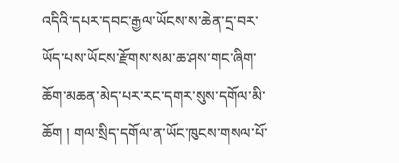འདིའི་དཔར་དབང་རྒྱལ་ཡོངས་ས་ཆེན་དྲ་བར་ཡོད་པས་ཡོངས་རྫོགས་སམ་ཆ་ཤས་གང་ཞིག་ཆོག་མཆན་མེད་པར་རང་དགར་སུས་དགོལ་མི་ཆོག ། གལ་སྲིད་དགོལ་ན་ཡོང་ཁུངས་གསལ་པོ་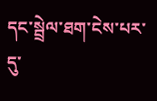དང་སྦྲེལ་ཐག་ངེས་པར་དུ་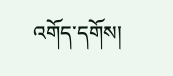འགོད་དགོས།